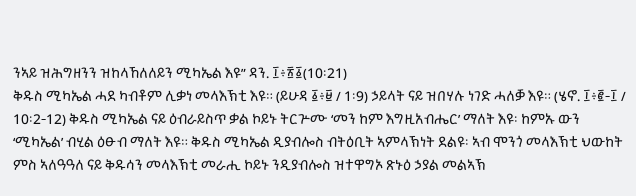ንኣይ ዝሕግዘንን ዝከላኸለለይን ሚካኤል እዩ” ዳን. ፲፥፳፩(10፡21)
ቅዱስ ሚካኤል ሓደ ካብቶም ሊቃነ መላእኽቲ እዩ። (ይሁዳ ፩፥፱ / 1፡9) ኃይላት ናይ ዝበሃሉ ነገድ ሓለቓ እዩ። (ሄኖ. ፲፥፪-፲ / 10፡2-12) ቅዱስ ሚካኤል ናይ ዕብራይስጥ ቃል ኮይኑ ትርጕሙ ‘መን ከም እግዚአብሔር’ ማለት እዩ፡ ከምኡ ውን ‘ሚካኤል’ ብሂል ዕፁብ ማለት እዩ። ቅዱስ ሚካኤል ዲያብሎስ ብትዕቢት ኣምላኽነት ደልዩ፡ ኣብ ሞንጎ መላእኽቲ ህውከት ምስ ኣለዓዓለ ናይ ቅዱሳን መላእኽቲ መራሒ ኮይኑ ንዲያብሎስ ዝተዋግኦ ጽኑዕ ኃያል መልኣኽ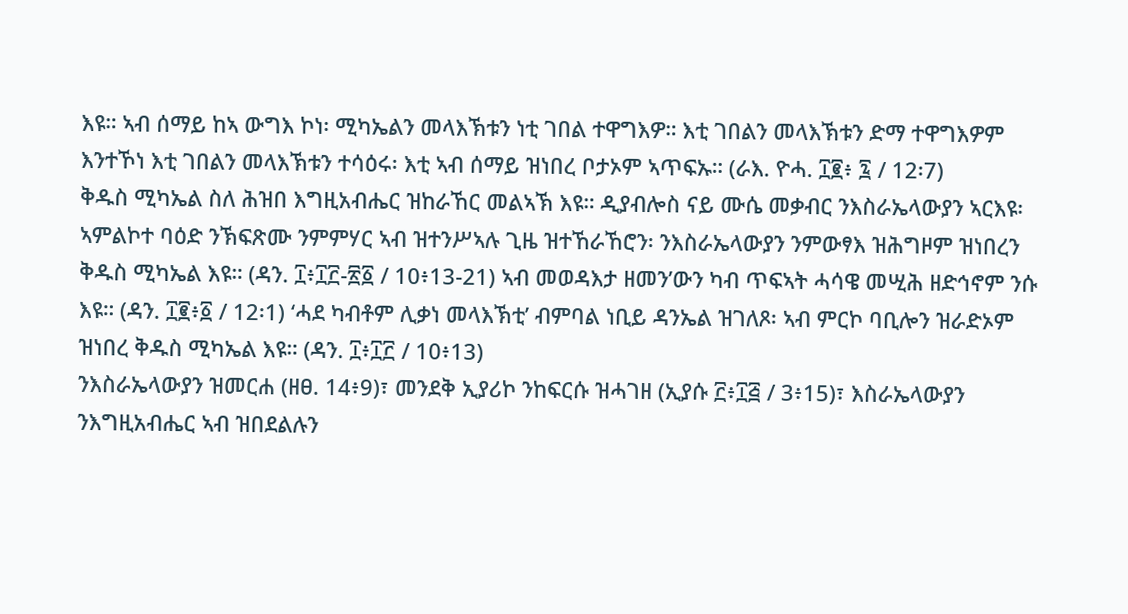እዩ። ኣብ ሰማይ ከኣ ውግእ ኮነ፡ ሚካኤልን መላእኽቱን ነቲ ገበል ተዋግእዎ። እቲ ገበልን መላእኽቱን ድማ ተዋግእዎም እንተኾነ እቲ ገበልን መላእኽቱን ተሳዕሩ፡ እቲ ኣብ ሰማይ ዝነበረ ቦታኦም ኣጥፍኡ። (ራእ. ዮሓ. ፲፪፥ ፯ / 12፡7)
ቅዱስ ሚካኤል ስለ ሕዝበ እግዚአብሔር ዝከራኸር መልኣኽ እዩ። ዲያብሎስ ናይ ሙሴ መቃብር ንእስራኤላውያን ኣርእዩ፡ ኣምልኮተ ባዕድ ንኽፍጽሙ ንምምሃር ኣብ ዝተንሥኣሉ ጊዜ ዝተኸራኸሮን፡ ንእስራኤላውያን ንምውፃእ ዝሕግዞም ዝነበረን ቅዱስ ሚካኤል እዩ። (ዳን. ፲፥፲፫-፳፩ / 10፥13-21) ኣብ መወዳእታ ዘመን’ውን ካብ ጥፍኣት ሓሳዌ መሢሕ ዘድኅኖም ንሱ እዩ። (ዳን. ፲፪፥፩ / 12፡1) ‘ሓደ ካብቶም ሊቃነ መላእኽቲ’ ብምባል ነቢይ ዳንኤል ዝገለጾ፡ ኣብ ምርኮ ባቢሎን ዝራድኦም ዝነበረ ቅዱስ ሚካኤል እዩ። (ዳን. ፲፥፲፫ / 10፥13)
ንእስራኤላውያን ዝመርሐ (ዘፀ. 14፥9)፣ መንደቅ ኢያሪኮ ንከፍርሱ ዝሓገዘ (ኢያሱ ፫፥፲፭ / 3፥15)፣ እስራኤላውያን ንእግዚአብሔር ኣብ ዝበደልሉን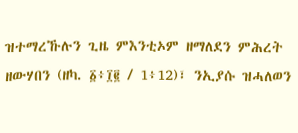ዝተማረኹሉን ጊዜ ምእንቲኦም ዘማለደን ምሕረት ዘውሃበን (ዘካ. ፩፥፲፪ / 1፥12)፣ ንኢያሱ ዝሓለወን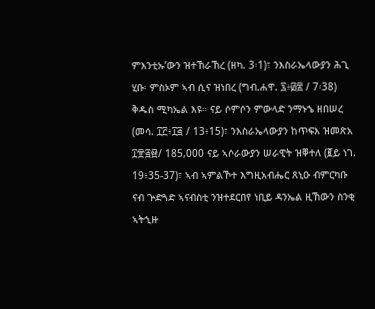ምእንቲኡ’ውን ዝተኸራኸረ (ዘካ. 3፡1)፣ ንእስራኤላውያን ሕጊ ሂቡ፡ ምስኦም ኣብ ሲና ዝነበረ (ግብ.ሐዋ. ፯፥፴፰ / 7፡38) ቅዱስ ሚካኤል እዩ። ናይ ሶምሶን ምውላድ ንማኑኄ ዘበሠረ (መሳ. ፲፫፥፲፭ / 13፥15)፣ ንእስራኤላውያን ከጥፍእ ዝመጽአ ፲፹፭፼/ 185,000 ናይ ኣሶራውያን ሠራዊት ዝቐተለ (፪ይ ነገ. 19፥35-37)፣ ኣብ ኣምልኾተ እግዚአብሔር ጸኒዑ ብምርካቡ ናብ ጕድጓድ ኣናብስቲ ንዝተደርበየ ነቢይ ዳንኤል ዚኸውን ስንቂ ኣትኂዙ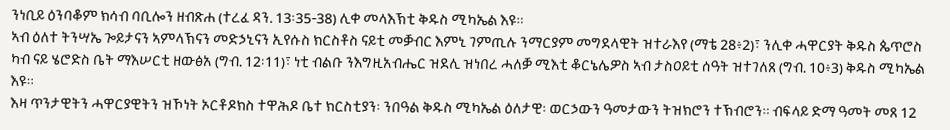ንነቢይ ዕንባቆም ክሳብ ባቢሎን ዘብጽሐ (ተረፈ ዳን. 13፡35-38) ሊቀ መላእኽቲ ቅዱስ ሚካኤል እዩ።
ኣብ ዕለተ ትንሣኤ ጐይታናን ኣምላኽናን መድኃኒናን ኢየሱስ ክርስቶስ ናይቲ መቓብር እምኒ ገምጢሉ ንማርያም መግደላዊት ዝተራእየ (ማቴ 28፥2)፣ ንሊቀ ሓዋርያት ቅዱስ ጴጥሮስ ካብ ናይ ሄሮድስ ቤት ማእሠርቲ ዘውፅአ (ግብ. 12፡11)፣ ነቲ ብልቡ ንእግዚአብሔር ዝደሊ ዝነበረ ሓለቓ ሚእቲ ቆርኔሌዎስ ኣብ ታስዐይቲ ሰዓት ዝተገለጸ (ግብ. 10፥3) ቅዱስ ሚካኤል እዩ።
እዛ ጥንታዊትን ሓዋርያዊትን ዝኾነት ኦርቶዶክስ ተዋሕዶ ቤተ ክርስቲያን፡ ንበዓል ቅዱስ ሚካኤል ዕለታዊ፡ ወርኃውን ዓመታውን ትዝክሮን ተኽብሮን። ብፍላይ ድማ ዓመት መጸ 12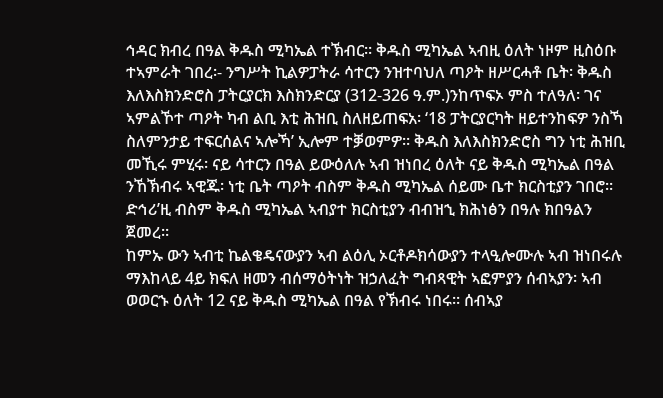ኅዳር ክብረ በዓል ቅዱስ ሚካኤል ተኽብር። ቅዱስ ሚካኤል ኣብዚ ዕለት ነዞም ዚስዕቡ ተኣምራት ገበረ፡- ንግሥት ኪልዎፓትራ ሳተርን ንዝተባህለ ጣዖት ዘሥርሓቶ ቤት፡ ቅዱስ እለእስክንድሮስ ፓትርያርክ እስክንድርያ (312-326 ዓ.ም.)ንከጥፍኦ ምስ ተለዓለ፡ ገና ኣምልኾተ ጣዖት ካብ ልቢ እቲ ሕዝቢ ስለዘይጠፍአ፡ ‘18 ፓትርያርካት ዘይተንከፍዎ ንስኻ ስለምንታይ ተፍርሰልና ኣሎኻ’ ኢሎም ተቓወምዎ። ቅዱስ እለእስክንድሮስ ግን ነቲ ሕዝቢ መኺሩ ምሂሩ፡ ናይ ሳተርን በዓል ይውዕለሉ ኣብ ዝነበረ ዕለት ናይ ቅዱስ ሚካኤል በዓል ንኸኽብሩ ኣዊጁ፡ ነቲ ቤት ጣዖት ብስም ቅዱስ ሚካኤል ሰይሙ ቤተ ክርስቲያን ገበሮ። ድኅሪ’ዚ ብስም ቅዱስ ሚካኤል ኣብያተ ክርስቲያን ብብዝኂ ክሕነፅን በዓሉ ክበዓልን ጀመረ።
ከምኡ ውን ኣብቲ ኬልቄዴናውያን ኣብ ልዕሊ ኦርቶዶክሳውያን ተላዒሎሙሉ ኣብ ዝነበሩሉ ማእከላይ 4ይ ክፍለ ዘመን ብሰማዕትነት ዝኃለፈት ግብጻዊት ኣፎምያን ሰብኣያን፡ ኣብ ወወርኁ ዕለት 12 ናይ ቅዱስ ሚካኤል በዓል የኽብሩ ነበሩ። ሰብኣያ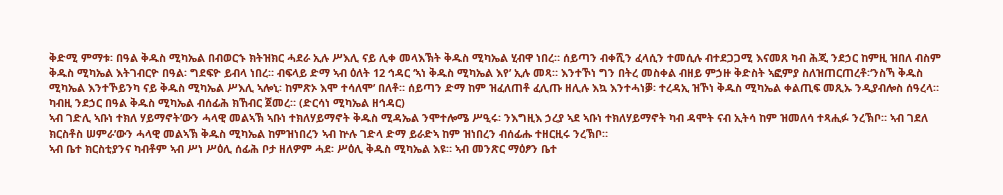ቅድሚ ምማቱ፡ በዓል ቅዱስ ሚካኤል በብወርኁ ክትዝክር ሓደራ ኢሉ ሥእሊ ናይ ሊቀ መላእኽት ቅዱስ ሚካኤል ሂብዋ ነበረ። ሰይጣን ብቀሺን ፈላሲን ተመሲሉ ብተደጋጋሚ እናመጸ ካብ ሕጂ ንደኃር ከምዚ ዝበለ ብስም ቅዱስ ሚካኤል እትገብርዮ በዓል፡ ግደፍዮ ይብላ ነበረ። ብፍላይ ድማ ኣብ ዕለት 12 ኅዳር ‘ኣነ ቅዱስ ሚካኤል እየ’ ኢሉ መጻ። እንተኾነ ግን በትረ መስቀል ብዘይ ምኃዙ ቅድስት ኣፎምያ ስለዝጠርጠረቶ፡‘ንስኻ ቅዱስ ሚካኤል እንተኾይንካ ናይ ቅዱስ ሚካኤል ሥእሊ ኣሎኒ፡ ከምጽኦ እሞ ተሳለሞ’ በለቶ። ሰይጣን ድማ ከም ዝፈለጠቶ ፈሊጡ ዘሊሉ እኳ እንተሓነቓ፡ ተረዳኢ ዝኾነ ቅዱስ ሚካኤል ቀልጢፍ መጺኡ ንዲያብሎስ ሰዓረላ። ካብዚ ንደኃር በዓል ቅዱስ ሚካኤል ብሰፊሕ ክኸብር ጀመረ። (ድርሳነ ሚካኤል ዘኅዳር)
ኣብ ገድሊ ኣቡነ ተክለ ሃይማኖት’ውን ሓላዊ መልኣኽ ኣቡነ ተክለሃይማኖት ቅዱስ ሚዳኤል ንሞተሎሜ ሥዒሩ፡ ንእግዚእ ኃረያ ኣደ ኣቡነ ተክለሃይማኖት ካብ ዳሞት ናብ ኢትሳ ከም ዝመለሳ ተጻሒፉ ንረኽቦ። ኣብ ገደለ ክርስቶስ ሠምራ’ውን ሓላዊ መልኣኽ ቅዱስ ሚካኤል ከምዝነበረን ኣብ ኵሉ ገድላ ድማ ይራድኣ ከም ዝነበረን ብሰፊሑ ተዘርዚሩ ንረኽቦ።
ኣብ ቤተ ክርስቲያንና ካብቶም ኣብ ሥነ ሥዕሊ ሰፊሕ ቦታ ዘለዎም ሓደ፡ ሥዕሊ ቅዱስ ሚካኤል እዩ። ኣብ መንጽር ማዕፆን ቤተ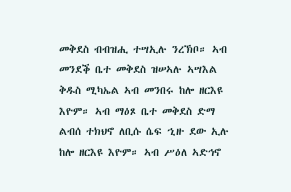መቅደስ ብብዝሒ ተሣኢሉ ንረኽቦ። ኣብ መንደቕ ቤተ መቅደስ ዝሠኣሉ ኣሣእል ቅዱስ ሚካኤል ኣብ መንበሩ ከሎ ዘርእዩ እዮም። ኣብ ማዕጾ ቤተ መቅደስ ድማ ልብሰ ተክህኖ ለቢሱ ሴፍ ኂዙ ደው ኢሉ ከሎ ዘርእዩ እዮም። ኣብ ሥዕለ ኣድኅኖ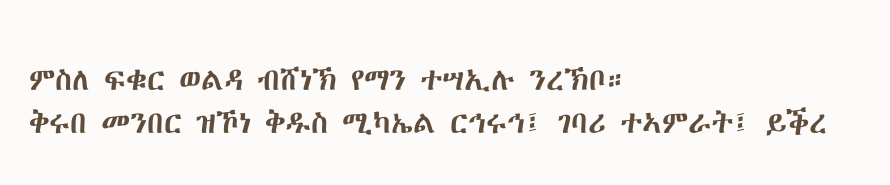ምስለ ፍቁር ወልዳ ብሸነኽ የማን ተሣኢሉ ንረኽቦ።
ቅሩበ መንበር ዝኾነ ቅዱስ ሚካኤል ርኅሩኅ፤ ገባሪ ተኣምራት፤ ይቕረ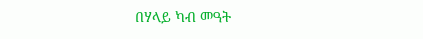በሃላይ ካብ መዓት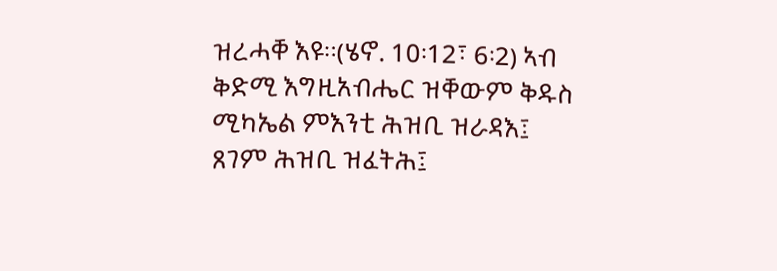ዝረሓቐ እዩ።(ሄኖ. 10፡12፣ 6፡2) ኣብ ቅድሚ እግዚአብሔር ዝቐውም ቅዱስ ሚካኤል ምእንቲ ሕዝቢ ዝራዳእ፤ ጸገም ሕዝቢ ዝፈትሕ፤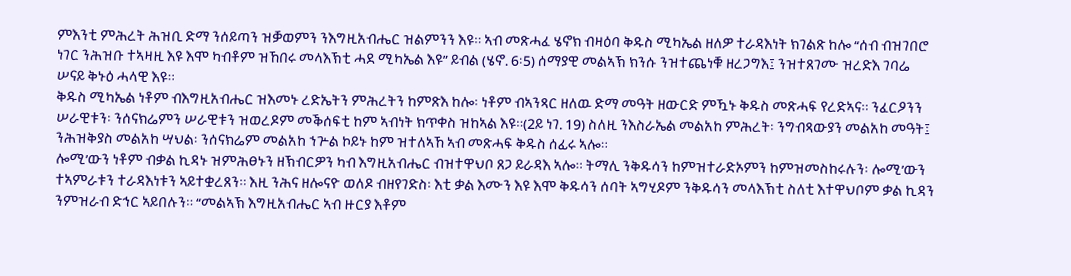ምእንቲ ምሕረት ሕዝቢ ድማ ንሰይጣን ዝቓወምን ንእግዚአብሔር ዝልምንን እዩ። ኣብ መጽሓፈ ሄኖክ ብዛዕባ ቅዱስ ሚካኤል ዘለዎ ተራዳእነት ክገልጽ ከሎ “ሰብ ብዝገበሮ ነገር ንሕዝቡ ተኣዛዚ እዩ እሞ ካብቶም ዝኸበሩ መላእኽቲ ሓደ ሚካኤል እዩ” ይብል (ሄኖ. 6፡5) ሰማያዊ መልኣኽ ክንሱ ንዝተጨነቑ ዘረጋግእ፤ ንዝተጸገሙ ዝረድእ ገባሬ ሠናይ ቅኑዕ ሓላዊ እዩ።
ቅዱስ ሚካኤል ነቶም ብእግዚአብሔር ዝእመኑ ረድኤትን ምሕረትን ከምጽእ ከሎ፡ ነቶም ብኣንጻር ዘለዉ ድማ መዓት ዘውርድ ምዃኑ ቅዱስ መጽሓፍ የረድኣና። ንፈርዖንን ሠራዊቱን፡ ንሰናክሬምን ሠራዊቱን ዝወረዶም መቕሰፍቲ ከም ኣብነት ክጥቀስ ዝከኣል እዩ።(2ይ ነገ. 19) ስለዚ ንእስራኤል መልአከ ምሕረት፡ ንግብጻውያን መልአከ መዓት፤ ንሕዝቅያስ መልአከ ሣህል፡ ንሰናክሬም መልአከ ኀጕል ኮይኑ ከም ዝተለኣኸ ኣብ መጽሓፍ ቅዱስ ሰፊሩ ኣሎ።
ሎሚ’ውን ነቶም ብቃል ኪዳኑ ዝምሕፀኑን ዘኽብርዎን ካብ እግዚአብሔር ብዝተዋህቦ ጸጋ ይራዳእ ኣሎ። ትማሊ ንቅዱሳን ከምዝተራድኦምን ከምዝመስከሩሉን፡ ሎሚ’ውን ተኣምራቱን ተራዳእነቱን ኣይተቋረጸን። እዚ ንሕና ዘሎናዮ ወለዶ ብዘየገድስ፡ እቲ ቃል እሙን እዩ እሞ ቅዱሳን ሰባት ኣግሂዶም ንቅዱሳን መላእኽቲ ስለቲ እተዋህቦም ቃል ኪዳን ንምዝራብ ድኅር ኣይበሉን። “መልኣኽ እግዚአብሔር ኣብ ዙርያ እቶም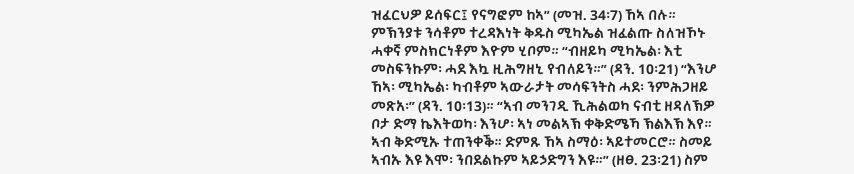ዝፈርህዎ ይሰፍር፤ የናግፎም ከኣ” (መዝ. 34፡7) ኸኣ በሉ። ምኽንያቱ ንሳቶም ተረዳእነት ቅዱስ ሚካኤል ዝፈልጡ ስለዝኾኑ ሓቀኛ ምስክርነቶም እዮም ሂቦም። “ብዘይካ ሚካኤል፡ እቲ መስፍንኩም፡ ሓደ እኳ ዚሕግዘኒ የብለይን።” (ዳን. 10፡21) “እንሆ ኸኣ፡ ሚካኤል፡ ካብቶም ኣውራታት መሳፍንትስ ሓደ፡ ንምሕጋዘይ መጽአ፡” (ዳን. 10፡13)። “ኣብ መንገዲ ኺሕልወካ ናብቲ ዘዳለኽዎ ቦታ ድማ ኬእትወካ፡ እንሆ፡ ኣነ መልኣኽ ቀቅድሜኻ ኽልእኽ እየ። ኣብ ቅድሚኡ ተጠንቀቕ። ድምጹ ኸኣ ስማዕ፡ ኣይተመርሮ። ስመይ ኣብኡ እዩ እሞ፡ ንበደልኩም ኣይኃድግን እዩ።” (ዘፀ. 23፡21) ስም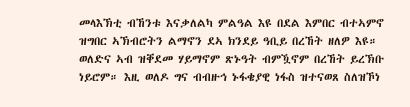መላእኽቲ ብኸንቱ እናቃለልካ ምልዓል እዩ በደል እምበር ብተኣምኖ ዝግበር ኣኽብሮትን ልማኖን ደኣ ክንደይ ዓቢይ በረኸት ዘለዎ እዩ።
ወለድና ኣብ ዝቐደመ ሃይማኖም ጽኑዓት ብምዃኖም በረኸት ይረኽቡ ነይሮም። እዚ ወለዶ ግና ብብዙኅ ኑፋቄያዊ ነፋስ ዝተናወጸ ስለዝኾነ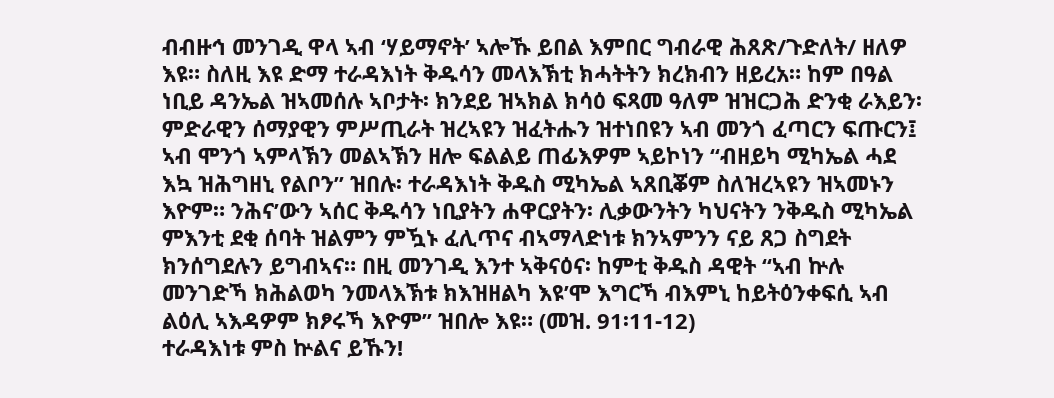ብብዙኅ መንገዲ ዋላ ኣብ ‘ሃይማኖት’ ኣሎኹ ይበል እምበር ግብራዊ ሕጸጽ/ጉድለት/ ዘለዎ እዩ። ስለዚ እዩ ድማ ተራዳእነት ቅዱሳን መላእኽቲ ክሓትትን ክረክብን ዘይረአ። ከም በዓል ነቢይ ዳንኤል ዝኣመሰሉ ኣቦታት፡ ክንደይ ዝኣክል ክሳዕ ፍጻመ ዓለም ዝዝርጋሕ ድንቂ ራእይን፡ ምድራዊን ሰማያዊን ምሥጢራት ዝረኣዩን ዝፈትሑን ዝተነበዩን ኣብ መንጎ ፈጣርን ፍጡርን፤ ኣብ ሞንጎ ኣምላኽን መልኣኽን ዘሎ ፍልልይ ጠፊእዎም ኣይኮነን “ብዘይካ ሚካኤል ሓደ እኳ ዝሕግዘኒ የልቦን” ዝበሉ፡ ተራዳእነት ቅዱስ ሚካኤል ኣጸቢቖም ስለዝረኣዩን ዝኣመኑን እዮም። ንሕና’ውን ኣሰር ቅዱሳን ነቢያትን ሐዋርያትን፡ ሊቃውንትን ካህናትን ንቅዱስ ሚካኤል ምእንቲ ደቂ ሰባት ዝልምን ምዃኑ ፈሊጥና ብኣማላድነቱ ክንኣምንን ናይ ጸጋ ስግደት ክንሰግደሉን ይግብኣና። በዚ መንገዲ እንተ ኣቅናዕና፡ ከምቲ ቅዱስ ዳዊት “ኣብ ኵሉ መንገድኻ ክሕልወካ ንመላእኽቱ ክእዝዘልካ እዩ’ሞ እግርኻ ብእምኒ ከይትዕንቀፍሲ ኣብ ልዕሊ ኣእዳዎም ክፆሩኻ እዮም” ዝበሎ እዩ። (መዝ. 91፡11-12)
ተራዳእነቱ ምስ ኵልና ይኹን!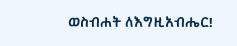ወስብሐት ለእግዚአብሔር!